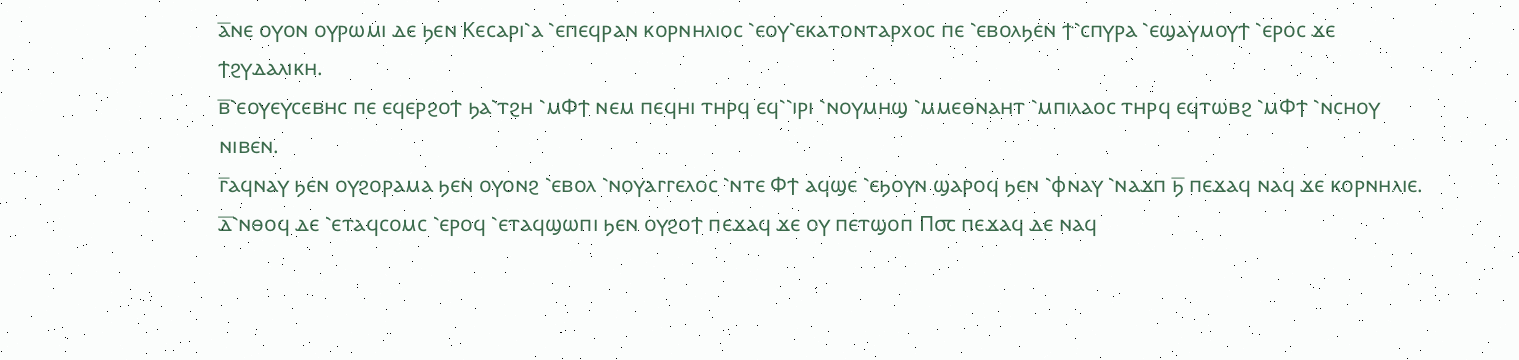ⲁ̅ⲛⲉ ⲟⲩⲟⲛ ⲟⲩⲣⲱⲙⲓ ⲇⲉ ϧⲉⲛ Ⲕⲉⲥⲁⲣⲓ⳿ⲁ ⳿ⲉⲡⲉϥⲣⲁⲛ ⲕⲟⲣⲛⲏⲗⲓⲟⲥ ⳿ⲉⲟⲩ⳿ⲉⲕⲁⲧⲟⲛⲧⲁⲣⲭⲟⲥ ⲡⲉ ⳿ⲉⲃⲟⲗϧⲉⲛ ϯ⳿ⲥⲡⲩⲣⲁ ⳿ⲉϣⲁⲩⲙⲟⲩϯ ⳿ⲉⲣⲟⲥ ϫⲉ ϯϩⲩⲇⲁⲗⲓⲕⲏ.
ⲃ̅⳿ⲉⲟⲩⲉⲩⲥⲉⲃⲏⲥ ⲡⲉ ⲉϥⲉⲣϩⲟϯ ϧⲁ⳿ⲧϩⲏ ⳿ⲙⲪϯ ⲛⲉⲙ ⲡⲉϥⲏⲓ ⲧⲏⲣϥ ⲉϥ⳿⳿ⲓⲣⲓ ⳿ⲛⲟⲩⲙⲏϣ ⳿ⲙⲙⲉⲑⲛⲁⲏⲧ ⳿ⲙⲡⲓⲗⲁⲟⲥ ⲧⲏⲣϥ ⲉϥⲧⲱⲃϩ ⳿ⲙⲪϯ ⳿ⲛⲥⲏⲟⲩ ⲛⲓⲃⲉⲛ.
ⲅ̅ⲁϥⲛⲁⲩ ϧⲉⲛ ⲟⲩϩⲟⲣⲁⲙⲁ ϧⲉⲛ ⲟⲩⲟⲛϩ ⳿ⲉⲃⲟⲗ ⳿ⲛⲟⲩⲁⲅⲅⲉⲗⲟⲥ ⳿ⲛⲧⲉ Ⲫϯ ⲁϥϣⲉ ⳿ⲉϧⲟⲩⲛ ϣⲁⲣⲟϥ ϧⲉⲛ ⳿ⲫⲛⲁⲩ ⳿ⲛⲁϫⲡ ϧ̅ ⲡⲉϫⲁϥ ⲛⲁϥ ϫⲉ ⲕⲟⲣⲛⲏⲗⲓⲉ.
ⲇ̅⳿ⲛⲑⲟϥ ⲇⲉ ⳿ⲉⲧⲁϥⲥⲟⲙⲥ ⳿ⲉⲣⲟϥ ⳿ⲉⲧⲁϥϣⲱⲡⲓ ϧⲉⲛ ⲟⲩϩⲟϯ ⲡⲉϫⲁϥ ϫⲉ ⲟⲩ ⲡⲉⲧϣⲟⲡ Ⲡ⳪ ⲡⲉϫⲁϥ ⲇⲉ ⲛⲁϥ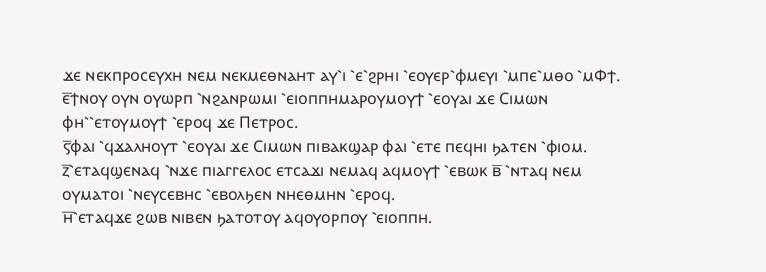ϫⲉ ⲛⲉⲕⲡⲣⲟⲥⲉⲩⲭⲏ ⲛⲉⲙ ⲛⲉⲕⲙⲉⲑⲛⲁⲏⲧ ⲁⲩ⳿ⲓ ⳿ⲉ⳿ϩⲣⲏⲓ ⳿ⲉⲟⲩⲉⲣ⳿ⲫⲙⲉⲩⲓ ⳿ⲙⲡⲉ⳿ⲙⲑⲟ ⳿ⲙⲪϯ.
ⲉ̅ϯⲛⲟⲩ ⲟⲩⲛ ⲟⲩⲱⲣⲡ ⳿ⲛϩⲁⲛⲣⲱⲙⲓ ⳿ⲉⲓⲟⲡⲡⲏⲙⲁⲣⲟⲩⲙⲟⲩϯ ⳿ⲉⲟⲩⲁⲓ ϫⲉ Ⲥⲓⲙⲱⲛ ⲫⲏ⳿⳿ⲉⲧⲟⲩⲙⲟⲩϯ ⳿ⲉⲣⲟϥ ϫⲉ Ⲡⲉⲧⲣⲟⲥ.
ⲋ̅ⲫⲁⲓ ⳿ϥϫⲁⲗⲏⲟⲩⲧ ⳿ⲉⲟⲩⲁⲓ ϫⲉ Ⲥⲓⲙⲱⲛ ⲡⲓⲃⲁⲕϣⲁⲣ ⲫⲁⲓ ⳿ⲉⲧⲉ ⲡⲉϥⲏⲓ ϧⲁⲧⲉⲛ ⳿ⲫⲓⲟⲙ.
ⲍ̅⳿ⲉⲧⲁϥϣⲉⲛⲁϥ ⳿ⲛϫⲉ ⲡⲓⲁⲅⲅⲉⲗⲟⲥ ⲉⲧⲥⲁϫⲓ ⲛⲉⲙⲁϥ ⲁϥⲙⲟⲩϯ ⳿ⲉⲃⲱⲕ ⲃ̅ ⳿ⲛⲧⲁϥ ⲛⲉⲙ ⲟⲩⲙⲁⲧⲟⲓ ⳿ⲛⲉⲩⲥⲉⲃⲏⲥ ⳿ⲉⲃⲟⲗϧⲉⲛ ⲛⲏⲉⲑⲙⲏⲛ ⳿ⲉⲣⲟϥ.
ⲏ̅⳿ⲉⲧⲁϥϫⲉ ϩⲱⲃ ⲛⲓⲃⲉⲛ ϧⲁⲧⲟⲧⲟⲩ ⲁϥⲟⲩⲟⲣⲡⲟⲩ ⳿ⲉⲓⲟⲡⲡⲏ.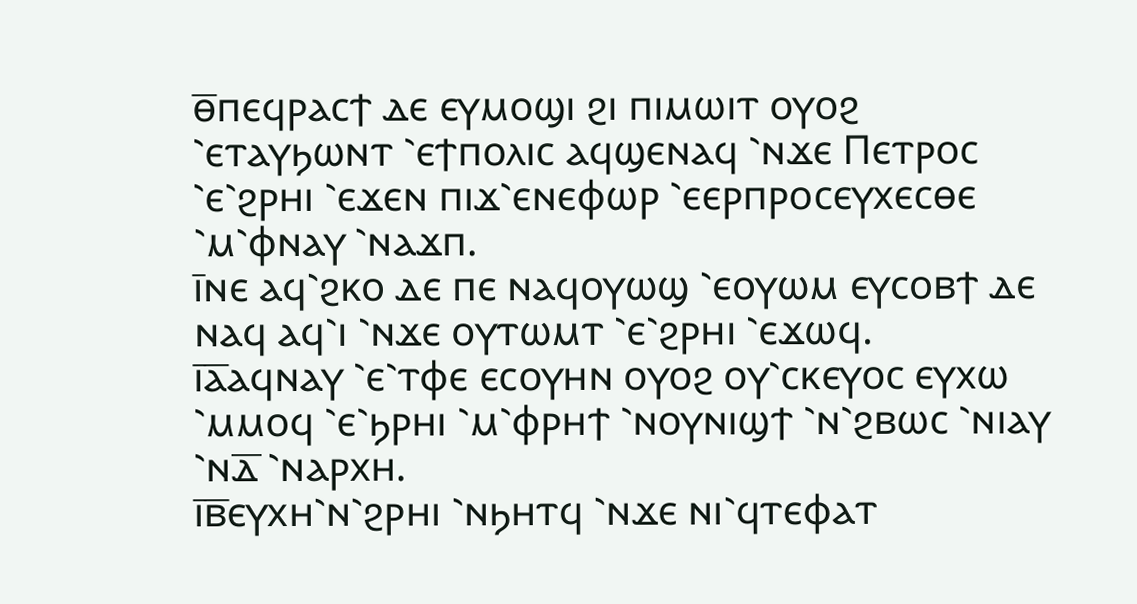ⲑ̅ⲡⲉϥⲣⲁⲥϯ ⲇⲉ ⲉⲩⲙⲟϣⲓ ϩⲓ ⲡⲓⲙⲱⲓⲧ ⲟⲩⲟϩ ⳿ⲉⲧⲁⲩϧⲱⲛⲧ ⳿ⲉϯⲡⲟⲗⲓⲥ ⲁϥϣⲉⲛⲁϥ ⳿ⲛϫⲉ Ⲡⲉⲧⲣⲟⲥ ⳿ⲉ⳿ϩⲣⲏⲓ ⳿ⲉϫⲉⲛ ⲡⲓϫ⳿ⲉⲛⲉⲫⲱⲣ ⳿ⲉⲉⲣⲡⲣⲟⲥⲉⲩⲭⲉⲥⲑⲉ ⳿ⲙ⳿ⲫⲛⲁⲩ ⳿ⲛⲁϫⲡ.
ⲓ̅ⲛⲉ ⲁϥ⳿ϩⲕⲟ ⲇⲉ ⲡⲉ ⲛⲁϥⲟⲩⲱϣ ⳿ⲉⲟⲩⲱⲙ ⲉⲩⲥⲟⲃϯ ⲇⲉ ⲛⲁϥ ⲁϥ⳿ⲓ ⳿ⲛϫⲉ ⲟⲩⲧⲱⲙⲧ ⳿ⲉ⳿ϩⲣⲏⲓ ⳿ⲉϫⲱϥ.
ⲓ̅ⲁ̅ⲁϥⲛⲁⲩ ⳿ⲉ⳿ⲧⲫⲉ ⲉⲥⲟⲩⲏⲛ ⲟⲩⲟϩ ⲟⲩ⳿ⲥⲕⲉⲩⲟⲥ ⲉⲩⲭⲱ ⳿ⲙⲙⲟϥ ⳿ⲉ⳿ϧⲣⲏⲓ ⳿ⲙ⳿ⲫⲣⲏϯ ⳿ⲛⲟⲩⲛⲓϣϯ ⳿ⲛ⳿ϩⲃⲱⲥ ⳿ⲛⲓⲁⲩ ⳿ⲛⲇ̅ ⳿ⲛⲁⲣⲭⲏ.
ⲓ̅ⲃ̅ⲉⲩⲭⲏ⳿ⲛ⳿ϩⲣⲏⲓ ⳿ⲛϧⲏⲧϥ ⳿ⲛϫⲉ ⲛⲓ⳿ϥⲧⲉⲫⲁⲧ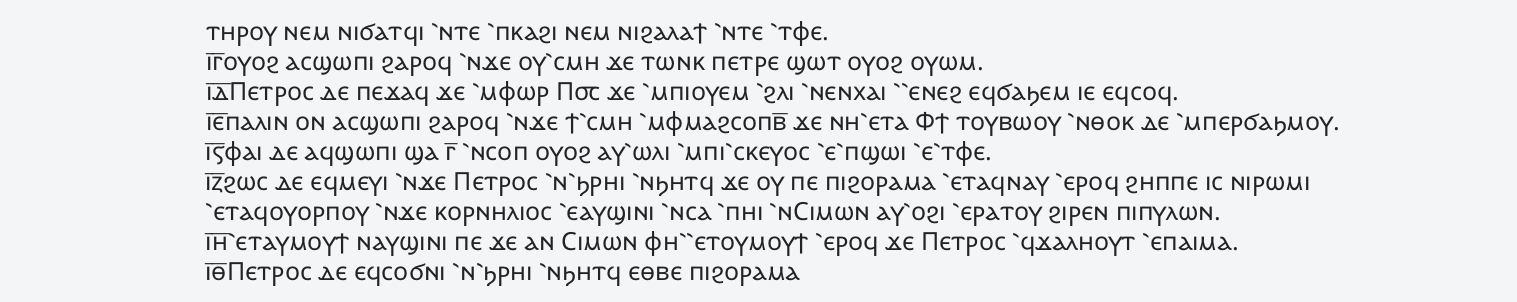ⲧⲏⲣⲟⲩ ⲛⲉⲙ ⲛⲓϭⲁⲧϥⲓ ⳿ⲛⲧⲉ ⳿ⲡⲕⲁϩⲓ ⲛⲉⲙ ⲛⲓϩⲁⲗⲁϯ ⳿ⲛⲧⲉ ⳿ⲧⲫⲉ.
ⲓ̅ⲅ̅ⲟⲩⲟϩ ⲁⲥϣⲱⲡⲓ ϩⲁⲣⲟϥ ⳿ⲛϫⲉ ⲟⲩ⳿ⲥⲙⲏ ϫⲉ ⲧⲱⲛⲕ ⲡⲉⲧⲣⲉ ϣⲱⲧ ⲟⲩⲟϩ ⲟⲩⲱⲙ.
ⲓ̅ⲇ̅Ⲡⲉⲧⲣⲟⲥ ⲇⲉ ⲡⲉϫⲁϥ ϫⲉ ⳿ⲙⲫⲱⲣ Ⲡ⳪ ϫⲉ ⳿ⲙⲡⲓⲟⲩⲉⲙ ⳿ϩⲗⲓ ⳿ⲛⲉⲛⲭⲁⲓ ⳿⳿ⲉⲛⲉϩ ⲉϥϭⲁϧⲉⲙ ⲓⲉ ⲉϥⲥⲟϥ.
ⲓ̅ⲉ̅ⲡⲁⲗⲓⲛ ⲟⲛ ⲁⲥϣⲱⲡⲓ ϩⲁⲣⲟϥ ⳿ⲛϫⲉ ϯ⳿ⲥⲙⲏ ⳿ⲙⲫⲙⲁϩⲥⲟⲡⲃ̅ ϫⲉ ⲛⲏ⳿ⲉⲧⲁ Ⲫϯ ⲧⲟⲩⲃⲱⲟⲩ ⳿ⲛⲑⲟⲕ ⲇⲉ ⳿ⲙⲡⲉⲣϭⲁϧⲙⲟⲩ.
ⲓ̅ⲋ̅ⲫⲁⲓ ⲇⲉ ⲁϥϣⲱⲡⲓ ϣⲁ ⲅ̅ ⳿ⲛⲥⲟⲡ ⲟⲩⲟϩ ⲁⲩ⳿ⲱⲗⲓ ⳿ⲙⲡⲓ⳿ⲥⲕⲉⲩⲟⲥ ⳿ⲉ⳿ⲡϣⲱⲓ ⳿ⲉ⳿ⲧⲫⲉ.
ⲓ̅ⲍ̅ϩⲱⲥ ⲇⲉ ⲉϥⲙⲉⲩⲓ ⳿ⲛϫⲉ Ⲡⲉⲧⲣⲟⲥ ⳿ⲛ⳿ϧⲣⲏⲓ ⳿ⲛϧⲏⲧϥ ϫⲉ ⲟⲩ ⲡⲉ ⲡⲓϩⲟⲣⲁⲙⲁ ⳿ⲉⲧⲁϥⲛⲁⲩ ⳿ⲉⲣⲟϥ ϩⲏⲡⲡⲉ ⲓⲥ ⲛⲓⲣⲱⲙⲓ ⳿ⲉⲧⲁϥⲟⲩⲟⲣⲡⲟⲩ ⳿ⲛϫⲉ ⲕⲟⲣⲛⲏⲗⲓⲟⲥ ⳿ⲉⲁⲩϣⲓⲛⲓ ⳿ⲛⲥⲁ ⳿ⲡⲏⲓ ⳿ⲛⲤⲓⲙⲱⲛ ⲁⲩ⳿ⲟϩⲓ ⳿ⲉⲣⲁⲧⲟⲩ ϩⲓⲣⲉⲛ ⲡⲓⲡⲩⲗⲱⲛ.
ⲓ̅ⲏ̅⳿ⲉⲧⲁⲩⲙⲟⲩϯ ⲛⲁⲩϣⲓⲛⲓ ⲡⲉ ϫⲉ ⲁⲛ Ⲥⲓⲙⲱⲛ ⲫⲏ⳿⳿ⲉⲧⲟⲩⲙⲟⲩϯ ⳿ⲉⲣⲟϥ ϫⲉ Ⲡⲉⲧⲣⲟⲥ ⳿ϥϫⲁⲗⲏⲟⲩⲧ ⳿ⲉⲡⲁⲓⲙⲁ.
ⲓ̅ⲑ̅Ⲡⲉⲧⲣⲟⲥ ⲇⲉ ⲉϥⲥⲟϭⲛⲓ ⳿ⲛ⳿ϧⲣⲏⲓ ⳿ⲛϧⲏⲧϥ ⲉⲑⲃⲉ ⲡⲓϩⲟⲣⲁⲙⲁ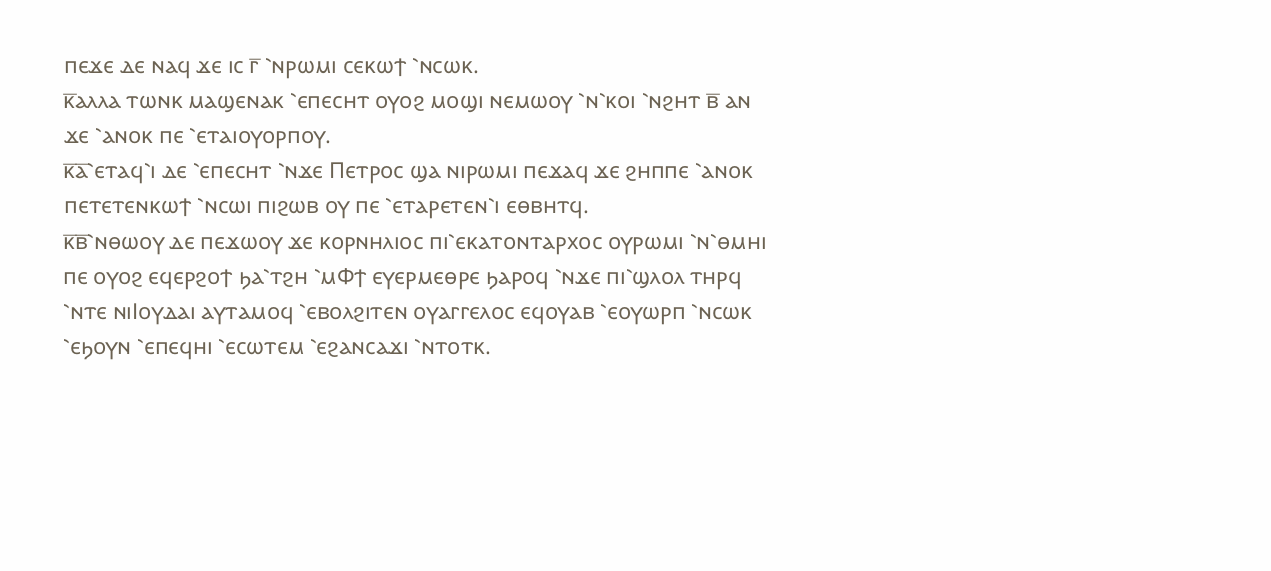ⲡⲉϫⲉ ⲇⲉ ⲛⲁϥ ϫⲉ ⲓⲥ ⲅ̅ ⳿ⲛⲣⲱⲙⲓ ⲥⲉⲕⲱϯ ⳿ⲛⲥⲱⲕ.
ⲕ̅ⲁⲗⲗⲁ ⲧⲱⲛⲕ ⲙⲁϣⲉⲛⲁⲕ ⳿ⲉⲡⲉⲥⲏⲧ ⲟⲩⲟϩ ⲙⲟϣⲓ ⲛⲉⲙⲱⲟⲩ ⳿ⲛ⳿ⲕⲟⲓ ⳿ⲛϩⲏⲧ ⲃ̅ ⲁⲛ ϫⲉ ⳿ⲁⲛⲟⲕ ⲡⲉ ⳿ⲉⲧⲁⲓⲟⲩⲟⲣⲡⲟⲩ.
ⲕ̅ⲁ̅⳿ⲉⲧⲁϥ⳿ⲓ ⲇⲉ ⳿ⲉⲡⲉⲥⲏⲧ ⳿ⲛϫⲉ Ⲡⲉⲧⲣⲟⲥ ϣⲁ ⲛⲓⲣⲱⲙⲓ ⲡⲉϫⲁϥ ϫⲉ ϩⲏⲡⲡⲉ ⳿ⲁⲛⲟⲕ ⲡⲉⲧⲉⲧⲉⲛⲕⲱϯ ⳿ⲛⲥⲱⲓ ⲡⲓϩⲱⲃ ⲟⲩ ⲡⲉ ⳿ⲉⲧⲁⲣⲉⲧⲉⲛ⳿ⲓ ⲉⲑⲃⲏⲧϥ.
ⲕ̅ⲃ̅⳿ⲛⲑⲱⲟⲩ ⲇⲉ ⲡⲉϫⲱⲟⲩ ϫⲉ ⲕⲟⲣⲛⲏⲗⲓⲟⲥ ⲡⲓ⳿ⲉⲕⲁⲧⲟⲛⲧⲁⲣⲭⲟⲥ ⲟⲩⲣⲱⲙⲓ ⳿ⲛ⳿ⲑⲙⲏⲓ ⲡⲉ ⲟⲩⲟϩ ⲉϥⲉⲣϩⲟϯ ϧⲁ⳿ⲧϩⲏ ⳿ⲙⲪϯ ⲉⲩⲉⲣⲙⲉⲑⲣⲉ ϧⲁⲣⲟϥ ⳿ⲛϫⲉ ⲡⲓ⳿ϣⲗⲟⲗ ⲧⲏⲣϥ ⳿ⲛⲧⲉ ⲛⲓⲒⲟⲩⲇⲁⲓ ⲁⲩⲧⲁⲙⲟϥ ⳿ⲉⲃⲟⲗϩⲓⲧⲉⲛ ⲟⲩⲁⲅⲅⲉⲗⲟⲥ ⲉϥⲟⲩⲁⲃ ⳿ⲉⲟⲩⲱⲣⲡ ⳿ⲛⲥⲱⲕ ⳿ⲉϧⲟⲩⲛ ⳿ⲉⲡⲉϥⲏⲓ ⳿ⲉⲥⲱⲧⲉⲙ ⳿ⲉϩⲁⲛⲥⲁϫⲓ ⳿ⲛⲧⲟⲧⲕ.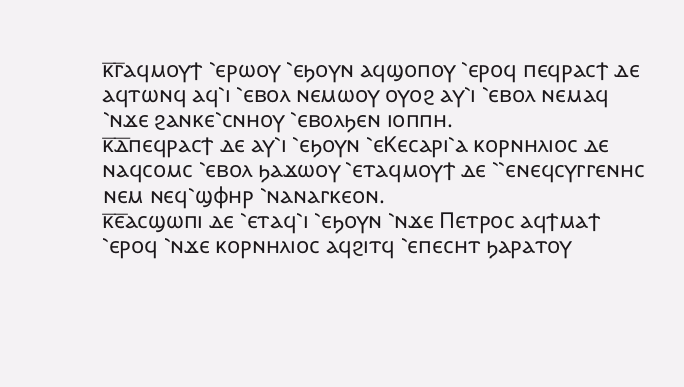ⲕ̅ⲅ̅ⲁϥⲙⲟⲩϯ ⳿ⲉⲣⲱⲟⲩ ⳿ⲉϧⲟⲩⲛ ⲁϥϣⲟⲡⲟⲩ ⳿ⲉⲣⲟϥ ⲡⲉϥⲣⲁⲥϯ ⲇⲉ ⲁϥⲧⲱⲛϥ ⲁϥ⳿ⲓ ⳿ⲉⲃⲟⲗ ⲛⲉⲙⲱⲟⲩ ⲟⲩⲟϩ ⲁⲩ⳿ⲓ ⳿ⲉⲃⲟⲗ ⲛⲉⲙⲁϥ ⳿ⲛϫⲉ ϩⲁⲛⲕⲉ⳿ⲥⲛⲏⲟⲩ ⳿ⲉⲃⲟⲗϧⲉⲛ ⲓⲟⲡⲡⲏ.
ⲕ̅ⲇ̅ⲡⲉϥⲣⲁⲥϯ ⲇⲉ ⲁⲩ⳿ⲓ ⳿ⲉϧⲟⲩⲛ ⳿ⲉⲔⲉⲥⲁⲣⲓ⳿ⲁ ⲕⲟⲣⲛⲏⲗⲓⲟⲥ ⲇⲉ ⲛⲁϥⲥⲟⲙⲥ ⳿ⲉⲃⲟⲗ ϧⲁϫⲱⲟⲩ ⳿ⲉⲧⲁϥⲙⲟⲩϯ ⲇⲉ ⳿⳿ⲉⲛⲉϥⲥⲩⲅⲅⲉⲛⲏⲥ ⲛⲉⲙ ⲛⲉϥ⳿ϣⲫⲏⲣ ⳿ⲛⲁⲛⲁⲅⲕⲉⲟⲛ.
ⲕ̅ⲉ̅ⲁⲥϣⲱⲡⲓ ⲇⲉ ⳿ⲉⲧⲁϥ⳿ⲓ ⳿ⲉϧⲟⲩⲛ ⳿ⲛϫⲉ Ⲡⲉⲧⲣⲟⲥ ⲁϥϯⲙⲁϯ ⳿ⲉⲣⲟϥ ⳿ⲛϫⲉ ⲕⲟⲣⲛⲏⲗⲓⲟⲥ ⲁϥϩⲓⲧϥ ⳿ⲉⲡⲉⲥⲏⲧ ϧⲁⲣⲁⲧⲟⲩ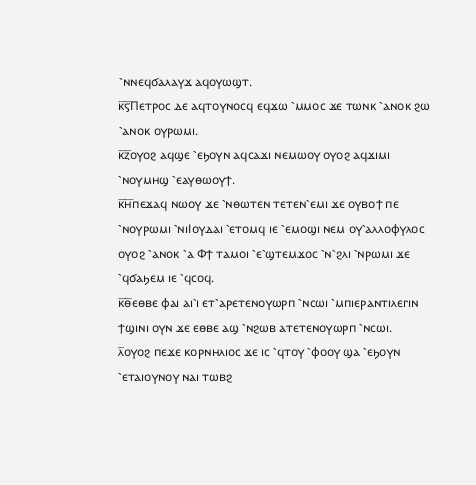⳿ⲛⲛⲉϥϭⲁⲗⲁⲩϫ ⲁϥⲟⲩⲱϣⲧ.
ⲕ̅ⲋ̅Ⲡⲉⲧⲣⲟⲥ ⲇⲉ ⲁϥⲧⲟⲩⲛⲟⲥϥ ⲉϥϫⲱ ⳿ⲙⲙⲟⲥ ϫⲉ ⲧⲱⲛⲕ ⳿ⲁⲛⲟⲕ ϩⲱ ⳿ⲁⲛⲟⲕ ⲟⲩⲣⲱⲙⲓ.
ⲕ̅ⲍ̅ⲟⲩⲟϩ ⲁϥϣⲉ ⳿ⲉϧⲟⲩⲛ ⲁϥⲥⲁϫⲓ ⲛⲉⲙⲱⲟⲩ ⲟⲩⲟϩ ⲁϥϫⲓⲙⲓ ⳿ⲛⲟⲩⲙⲏϣ ⳿ⲉⲁⲩⲑⲱⲟⲩϯ.
ⲕ̅ⲏ̅ⲡⲉϫⲁϥ ⲛⲱⲟⲩ ϫⲉ ⳿ⲛⲑⲱⲧⲉⲛ ⲧⲉⲧⲉⲛ⳿ⲉⲙⲓ ϫⲉ ⲟⲩⲃⲟϯ ⲡⲉ ⳿ⲛⲟⲩⲣⲱⲙⲓ ⳿ⲛⲓⲒⲟⲩⲇⲁⲓ ⳿ⲉⲧⲟⲙϥ ⲓⲉ ⳿ⲉⲙⲟϣⲓ ⲛⲉⲙ ⲟⲩ⳿ⲁⲗⲗⲟⲫⲩⲗⲟⲥ ⲟⲩⲟϩ ⳿ⲁⲛⲟⲕ ⳿ⲁ Ⲫϯ ⲧⲁⲙⲟⲓ ⳿ⲉ⳿ϣⲧⲉⲙϫⲟⲥ ⳿ⲛ⳿ϩⲗⲓ ⳿ⲛⲣⲱⲙⲓ ϫⲉ ⳿ϥϭⲁϧⲉⲙ ⲓⲉ ⳿ϥⲥⲟϥ.
ⲕ̅ⲑ̅ⲉⲑⲃⲉ ⲫⲁⲓ ⲁⲓ⳿ⲓ ⲉⲧ⳿ⲁⲣⲉⲧⲉⲛⲟⲩⲱⲣⲡ ⳿ⲛⲥⲱⲓ ⳿ⲙⲡⲓⲉⲣⲁⲛⲧⲓⲗⲉⲅⲓⲛ ϯϣⲓⲛⲓ ⲟⲩⲛ ϫⲉ ⲉⲑⲃⲉ ⲁϣ ⳿ⲛϩⲱⲃ ⲁⲧⲉⲧⲉⲛⲟⲩⲱⲣⲡ ⳿ⲛⲥⲱⲓ.
ⲗ̅ⲟⲩⲟϩ ⲡⲉϫⲉ ⲕⲟⲣⲛⲏⲗⲓⲟⲥ ϫⲉ ⲓⲥ ⳿ϥⲧⲟⲩ ⳿ⲫⲟⲟⲩ ϣⲁ ⳿ⲉϧⲟⲩⲛ ⳿ⲉⲧⲁⲓⲟⲩⲛⲟⲩ ⲛⲁⲓ ⲧⲱⲃϩ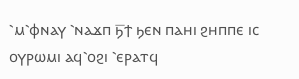⳿ⲙ⳿ⲫⲛⲁⲩ ⳿ⲛⲁϫⲡ ϧ̅ϯ ϧⲉⲛ ⲡⲁⲏⲓ ϩⲏⲡⲡⲉ ⲓⲥ ⲟⲩⲣⲱⲙⲓ ⲁϥ⳿ⲟϩⲓ ⳿ⲉⲣⲁⲧϥ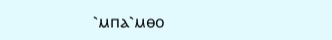⳿ⲙⲡⲁ⳿ⲙⲑⲟ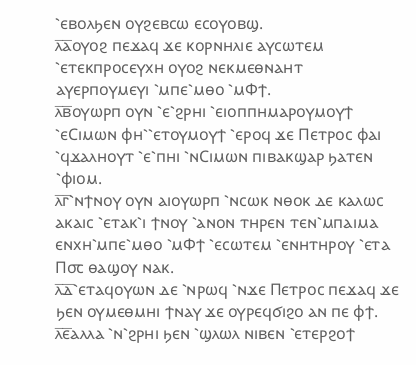⳿ⲉⲃⲟⲗϧⲉⲛ ⲟⲩϩⲉⲃⲥⲱ ⲉⲥⲟⲩⲟⲃϣ.
ⲗ̅ⲁ̅ⲟⲩⲟϩ ⲡⲉϫⲁϥ ϫⲉ ⲕⲟⲣⲛⲏⲗⲓⲉ ⲁⲩⲥⲱⲧⲉⲙ ⳿ⲉⲧⲉⲕⲡⲣⲟⲥⲉⲩⲭⲏ ⲟⲩⲟϩ ⲛⲉⲕⲙⲉⲑⲛⲁⲏⲧ ⲁⲩⲉⲣⲡⲟⲩⲙⲉⲩⲓ ⳿ⲙⲡⲉ⳿ⲙⲑⲟ ⳿ⲙⲪϯ.
ⲗ̅ⲃ̅ⲟⲩⲱⲣⲡ ⲟⲩⲛ ⳿ⲉ⳿ϩⲣⲏⲓ ⳿ⲉⲓⲟⲡⲡⲏⲙⲁⲣⲟⲩⲙⲟⲩϯ ⳿ⲉⲤⲓⲙⲱⲛ ⲫⲏ⳿⳿ⲉⲧⲟⲩⲙⲟⲩϯ ⳿ⲉⲣⲟϥ ϫⲉ Ⲡⲉⲧⲣⲟⲥ ⲫⲁⲓ ⳿ϥϫⲁⲗⲏⲟⲩⲧ ⳿ⲉ⳿ⲡⲏⲓ ⳿ⲛⲤⲓⲙⲱⲛ ⲡⲓⲃⲁⲕϣⲁⲣ ϧⲁⲧⲉⲛ ⳿ⲫⲓⲟⲙ.
ⲗ̅ⲅ̅⳿ⲛϯⲛⲟⲩ ⲟⲩⲛ ⲁⲓⲟⲩⲱⲣⲡ ⳿ⲛⲥⲱⲕ ⲛⲑⲟⲕ ⲇⲉ ⲕⲁⲗⲱⲥ ⲁⲕⲁⲓⲥ ⳿ⲉⲧⲁⲕ⳿ⲓ ϯⲛⲟⲩ ⳿ⲁⲛⲟⲛ ⲧⲏⲣⲉⲛ ⲧⲉⲛ⳿ⲙⲡⲁⲓⲙⲁ ⲉⲛⲭⲏ⳿ⲙⲡⲉ⳿ⲙⲑⲟ ⳿ⲙⲪϯ ⳿ⲉⲥⲱⲧⲉⲙ ⳿ⲉⲛⲏⲧⲏⲣⲟⲩ ⳿ⲉⲧⲁ Ⲡ⳪ ⲑⲁϣⲟⲩ ⲛⲁⲕ.
ⲗ̅ⲇ̅⳿ⲉⲧⲁϥⲟⲩⲱⲛ ⲇⲉ ⳿ⲛⲣⲱϥ ⳿ⲛϫⲉ Ⲡⲉⲧⲣⲟⲥ ⲡⲉϫⲁϥ ϫⲉ ϧⲉⲛ ⲟⲩⲙⲉⲑⲙⲏⲓ ϯⲛⲁⲩ ϫⲉ ⲟⲩⲣⲉϥϭⲓϩⲟ ⲁⲛ ⲡⲉ ⲫϯ.
ⲗ̅ⲉ̅ⲁⲗⲗⲁ ⳿ⲛ⳿ϩⲣⲏⲓ ϧⲉⲛ ⳿ϣⲗⲱⲗ ⲛⲓⲃⲉⲛ ⳿ⲉⲧⲉⲣϩⲟϯ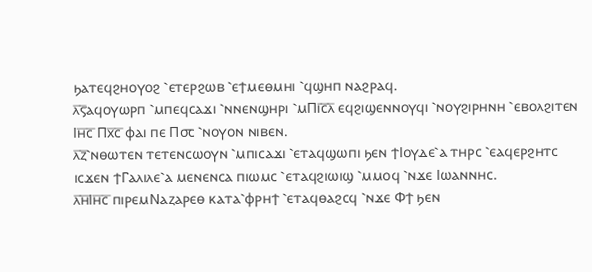ϧⲁⲧⲉϥϩⲏⲟⲩⲟϩ ⳿ⲉⲧⲉⲣϩⲱⲃ ⳿ⲉϯⲙⲉⲑⲙⲏⲓ ⳿ϥϣⲏⲡ ⲛⲁϩⲣⲁϥ.
ⲗ̅ⲋ̅ⲁϥⲟⲩⲱⲣⲡ ⳿ⲙⲡⲉϥⲥⲁϫⲓ ⳿ⲛⲛⲉⲛϣⲏⲣⲓ ⳿ⲙⲠⲓ̅ⲥ̅ⲗ̅ ⲉϥϩⲓϣⲉⲛⲛⲟⲩϥⲓ ⳿ⲛⲟⲩϩⲓⲣⲏⲛⲏ ⳿ⲉⲃⲟⲗϩⲓⲧⲉⲛ Ⲓⲏ̅ⲥ̅ Ⲡⲭ̅ⲥ̅ ⲫⲁⲓ ⲡⲉ Ⲡ⳪ ⳿ⲛⲟⲩⲟⲛ ⲛⲓⲃⲉⲛ.
ⲗ̅ⲍ̅⳿ⲛⲑⲱⲧⲉⲛ ⲧⲉⲧⲉⲛⲥⲱⲟⲩⲛ ⳿ⲙⲡⲓⲥⲁϫⲓ ⳿ⲉⲧⲁϥϣⲱⲡⲓ ϧⲉⲛ ϯⲒⲟⲩⲇⲉ⳿ⲁ ⲧⲏⲣⲥ ⳿ⲉⲁϥⲉⲣϩⲏⲧⲥ ⲓⲥϫⲉⲛ ϯⲄⲁⲗⲓⲗⲉ⳿ⲁ ⲙⲉⲛⲉⲛⲥⲁ ⲡⲓⲱⲙⲥ ⳿ⲉⲧⲁϥϩⲓⲱⲓϣ ⳿ⲙⲙⲟϥ ⳿ⲛϫⲉ Ⲓⲱⲁⲛⲛⲏⲥ.
ⲗ̅ⲏ̅Ⲓⲏ̅ⲥ̅ ⲡⲓⲣⲉⲙⲚⲁⲍⲁⲣⲉⲑ ⲕⲁⲧⲁ⳿ⲫⲣⲏϯ ⳿ⲉⲧⲁϥⲑⲁϩⲥϥ ⳿ⲛϫⲉ Ⲫϯ ϧⲉⲛ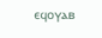ⲉϥⲟⲩⲁⲃ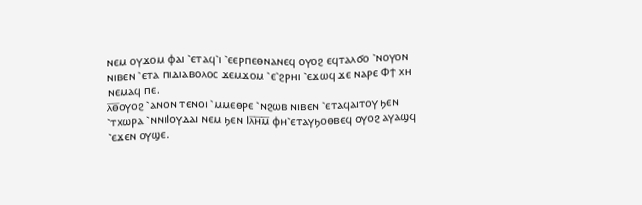ⲛⲉⲙ ⲟⲩϫⲟⲙ ⲫⲁⲓ ⳿ⲉⲧⲁϥ⳿ⲓ ⳿ⲉⲉⲣⲡⲉⲑⲛⲁⲛⲉϥ ⲟⲩⲟϩ ⲉϥⲧⲁⲗϭⲟ ⳿ⲛⲟⲩⲟⲛ ⲛⲓⲃⲉⲛ ⳿ⲉⲧⲁ ⲡⲓⲇⲓⲁⲃⲟⲗⲟⲥ ϫⲉⲙϫⲟⲙ ⳿ⲉ⳿ϩⲣⲏⲓ ⳿ⲉϫⲱϥ ϫⲉ ⲛⲁⲣⲉ Ⲫϯ ⲭⲏ ⲛⲉⲙⲁϥ ⲡⲉ.
ⲗ̅ⲑ̅ⲟⲩⲟϩ ⳿ⲁⲛⲟⲛ ⲧⲉⲛⲟⲓ ⳿ⲙⲙⲉⲑⲣⲉ ⳿ⲛϩⲱⲃ ⲛⲓⲃⲉⲛ ⳿ⲉⲧⲁϥⲁⲓⲧⲟⲩ ϧⲉⲛ ⳿ⲧⲭⲱⲣⲁ ⳿ⲛⲛⲓⲒⲟⲩⲇⲁⲓ ⲛⲉⲙ ϧⲉⲛ Ⲓⲗ̅ⲏ̅ⲙ̅ ⲫⲏ⳿ⲉⲧⲁⲩϧⲟⲑⲃⲉϥ ⲟⲩⲟϩ ⲁⲩⲁϣϥ ⳿ⲉϫⲉⲛ ⲟⲩϣⲉ.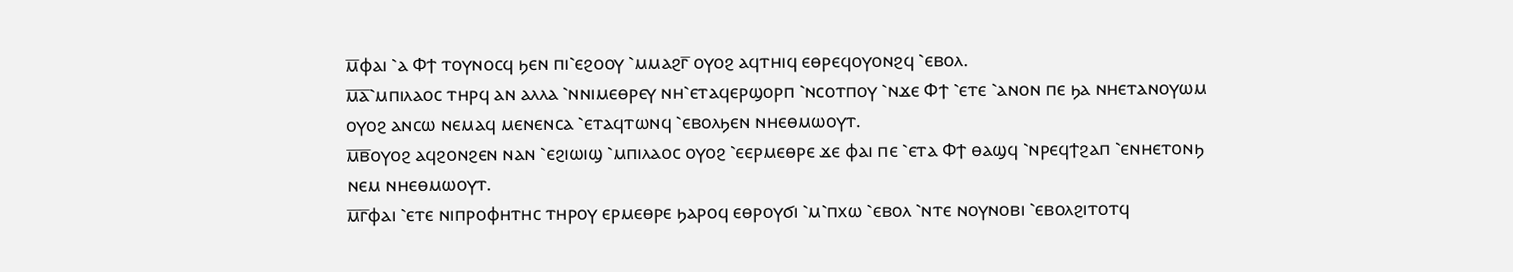ⲙ̅ⲫⲁⲓ ⳿ⲁ Ⲫϯ ⲧⲟⲩⲛⲟⲥϥ ϧⲉⲛ ⲡⲓ⳿ⲉϩⲟⲟⲩ ⳿ⲙⲙⲁϩⲅ̅ ⲟⲩⲟϩ ⲁϥⲧⲏⲓϥ ⲉⲑⲣⲉϥⲟⲩⲟⲛϩϥ ⳿ⲉⲃⲟⲗ.
ⲙ̅ⲁ̅⳿ⲙⲡⲓⲗⲁⲟⲥ ⲧⲏⲣϥ ⲁⲛ ⲁⲗⲗⲁ ⳿ⲛⲛⲓⲙⲉⲑⲣⲉⲩ ⲛⲏ⳿ⲉⲧⲁϥⲉⲣϣⲟⲣⲡ ⳿ⲛⲥⲟⲧⲡⲟⲩ ⳿ⲛϫⲉ Ⲫϯ ⳿ⲉⲧⲉ ⳿ⲁⲛⲟⲛ ⲡⲉ ϧⲁ ⲛⲏⲉⲧⲁⲛⲟⲩⲱⲙ ⲟⲩⲟϩ ⲁⲛⲥⲱ ⲛⲉⲙⲁϥ ⲙⲉⲛⲉⲛⲥⲁ ⳿ⲉⲧⲁϥⲧⲱⲛϥ ⳿ⲉⲃⲟⲗϧⲉⲛ ⲛⲏⲉⲑⲙⲱⲟⲩⲧ.
ⲙ̅ⲃ̅ⲟⲩⲟϩ ⲁϥϩⲟⲛϩⲉⲛ ⲛⲁⲛ ⳿ⲉϩⲓⲱⲓϣ ⳿ⲙⲡⲓⲗⲁⲟⲥ ⲟⲩⲟϩ ⳿ⲉⲉⲣⲙⲉⲑⲣⲉ ϫⲉ ⲫⲁⲓ ⲡⲉ ⳿ⲉⲧⲁ Ⲫϯ ⲑⲁϣϥ ⳿ⲛⲣⲉϥϯϩⲁⲡ ⳿ⲉⲛⲏⲉⲧⲟⲛϧ ⲛⲉⲙ ⲛⲏⲉⲑⲙⲱⲟⲩⲧ.
ⲙ̅ⲅ̅ⲫⲁⲓ ⳿ⲉⲧⲉ ⲛⲓⲡⲣⲟⲫⲏⲧⲏⲥ ⲧⲏⲣⲟⲩ ⲉⲣⲙⲉⲑⲣⲉ ϧⲁⲣⲟϥ ⲉⲑⲣⲟⲩϭⲓ ⳿ⲙ⳿ⲡⲭⲱ ⳿ⲉⲃⲟⲗ ⳿ⲛⲧⲉ ⲛⲟⲩⲛⲟⲃⲓ ⳿ⲉⲃⲟⲗϩⲓⲧⲟⲧϥ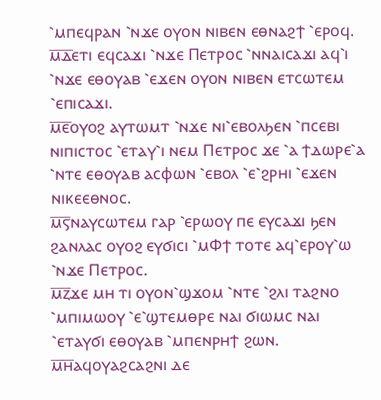⳿ⲙⲡⲉϥⲣⲁⲛ ⳿ⲛϫⲉ ⲟⲩⲟⲛ ⲛⲓⲃⲉⲛ ⲉⲑⲛⲁϩϯ ⳿ⲉⲣⲟϥ.
ⲙ̅ⲇ̅ⲉⲧⲓ ⲉϥⲥⲁϫⲓ ⳿ⲛϫⲉ Ⲡⲉⲧⲣⲟⲥ ⳿ⲛⲛⲁⲓⲥⲁϫⲓ ⲁϥ⳿ⲓ ⳿ⲛϫⲉ ⲉⲑⲟⲩⲁⲃ ⳿ⲉϫⲉⲛ ⲟⲩⲟⲛ ⲛⲓⲃⲉⲛ ⲉⲧⲥⲱⲧⲉⲙ ⳿ⲉⲡⲓⲥⲁϫⲓ.
ⲙ̅ⲉ̅ⲟⲩⲟϩ ⲁⲩⲧⲱⲙⲧ ⳿ⲛϫⲉ ⲛⲓ⳿ⲉⲃⲟⲗϧⲉⲛ ⳿ⲡⲥⲉⲃⲓ ⲛⲓⲡⲓⲥⲧⲟⲥ ⳿ⲉⲧⲁⲩ⳿ⲓ ⲛⲉⲙ Ⲡⲉⲧⲣⲟⲥ ϫⲉ ⳿ⲁ ϯⲇⲱⲣⲉ⳿ⲁ ⳿ⲛⲧⲉ ⲉⲑⲟⲩⲁⲃ ⲁⲥⲫⲱⲛ ⳿ⲉⲃⲟⲗ ⳿ⲉ⳿ϩⲣⲏⲓ ⳿ⲉϫⲉⲛ ⲛⲓⲕⲉⲉⲑⲛⲟⲥ.
ⲙ̅ⲋ̅ⲛⲁⲩⲥⲱⲧⲉⲙ ⲅⲁⲣ ⳿ⲉⲣⲱⲟⲩ ⲡⲉ ⲉⲩⲥⲁϫⲓ ϧⲉⲛ ϩⲁⲛⲗⲁⲥ ⲟⲩⲟϩ ⲉⲩϭⲓⲥⲓ ⳿ⲙⲪϯ ⲧⲟⲧⲉ ⲁϥ⳿ⲉⲣⲟⲩ⳿ⲱ ⳿ⲛϫⲉ Ⲡⲉⲧⲣⲟⲥ.
ⲙ̅ⲍ̅ϫⲉ ⲙⲏ ⲧⲓ ⲟⲩⲟⲛ⳿ϣϫⲟⲙ ⳿ⲛⲧⲉ ⳿ϩⲗⲓ ⲧⲁϩⲛⲟ ⳿ⲙⲡⲓⲙⲱⲟⲩ ⳿ⲉ⳿ϣⲧⲉⲙⲑⲣⲉ ⲛⲁⲓ ϭⲓⲱⲙⲥ ⲛⲁⲓ ⳿ⲉⲧⲁⲩϭⲓ ⲉⲑⲟⲩⲁⲃ ⳿ⲙⲡⲉⲛⲣⲏϯ ϩⲱⲛ.
ⲙ̅ⲏ̅ⲁϥⲟⲩⲁϩⲥⲁϩⲛⲓ ⲇⲉ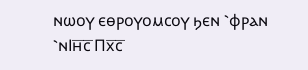ⲛⲱⲟⲩ ⲉⲑⲣⲟⲩⲟⲙⲥⲟⲩ ϧⲉⲛ ⳿ⲫⲣⲁⲛ ⳿ⲛⲒⲏ̅ⲥ̅ Ⲡⲭ̅ⲥ̅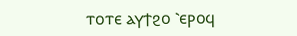ⲧⲟⲧⲉ ⲁⲩϯϩⲟ ⳿ⲉⲣⲟϥ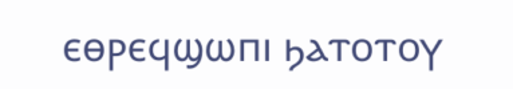ⲉⲑⲣⲉϥϣⲱⲡⲓ ϧⲁⲧⲟⲧⲟⲩ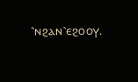⳿ⲛϩⲁⲛ⳿ⲉϩⲟⲟⲩ.